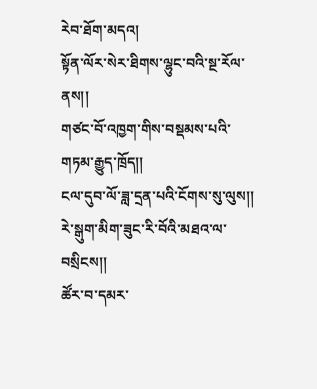རེབ་ཐོག་མདའ།
སྟོན་ལོར་སེར་ཐིགས་ལྷུང་བའི་སྔ་རོལ་ནས།།
གཙང་བོ་འཁྱག་གིས་བསྡམས་པའི་གཏམ་རྒྱུད་ཁྲོད།།
ངལ་དུབ་ལོ་ཟླ་དྲན་པའི་ངོགས་སུ་ལུས།།
རེ་སྒུག་མིག་ཟུང་རི་བོའི་མཐའ་ལ་བསྲིངས།།
ཚོར་བ་དམར་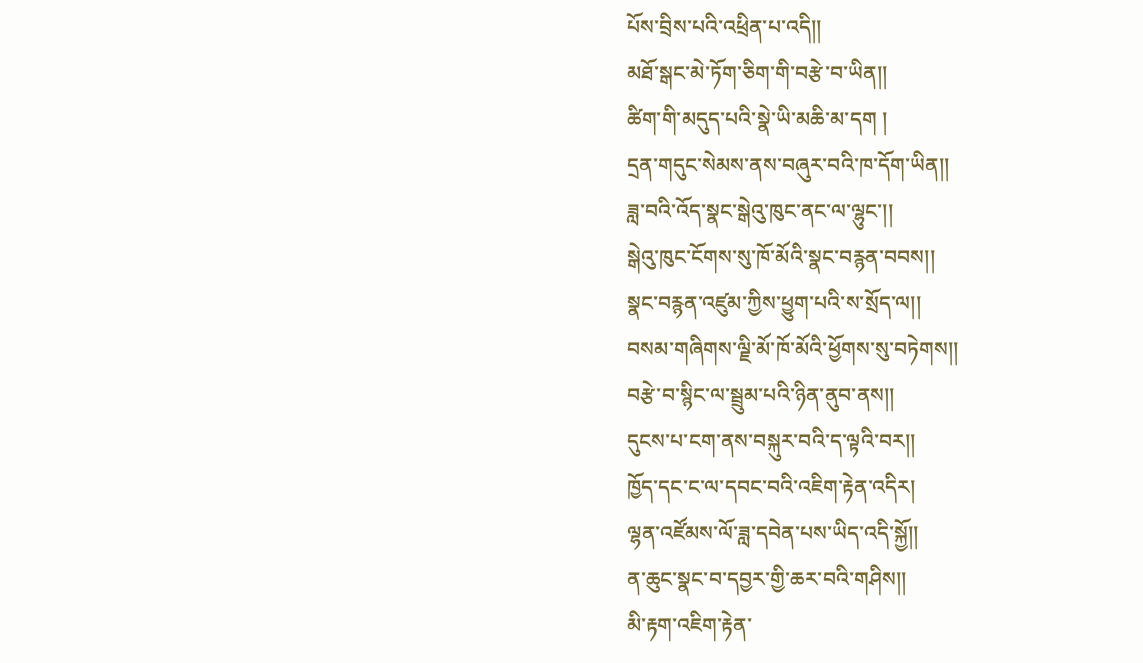པོས་བྲིས་པའི་འཕྲིན་པ་འདི།།
མཐོ་སྒང་མེ་ཏོག་ཅིག་གི་བརྩེ་བ་ཡིན།།
ཚིག་གི་མདུད་པའི་སྣེ་ཡི་མཆི་མ་དག །
དྲན་གདུང་སེམས་ནས་བཞུར་བའི་ཁ་དོག་ཡིན།།
ཟླ་བའི་འོད་སྣང་སྒེའུ་ཁུང་ནང་ལ་ལྷུང་།།
སྒེའུ་ཁུང་ངོགས་སུ་ཁོ་མོའི་སྣང་བརྙན་བབས།།
སྣང་བརྙན་འཛུམ་ཀྱིས་ཕྱུག་པའི་ས་སྲོད་ལ།།
བསམ་གཞིགས་ལྗི་མོ་ཁོ་མོའི་ཕྱོགས་སུ་བཏེགས།།
བརྩེ་བ་སྙིང་ལ་སྦྲུམ་པའི་ཉིན་ནུབ་ནས།།
དུངས་པ་ངག་ནས་བསྐུར་བའི་ད་ལྟའི་བར།།
ཁྱོད་དང་ང་ལ་དབང་བའི་འཇིག་རྟེན་འདིར།
ལྷན་འཛོམས་ལོ་ཟླ་དབེན་པས་ཡིད་འདི་སྐྱོ།།
ན་ཆུང་སྣང་བ་དབྱར་གྱི་ཆར་བའི་གཤིས།།
མི་རྟག་འཇིག་རྟེན་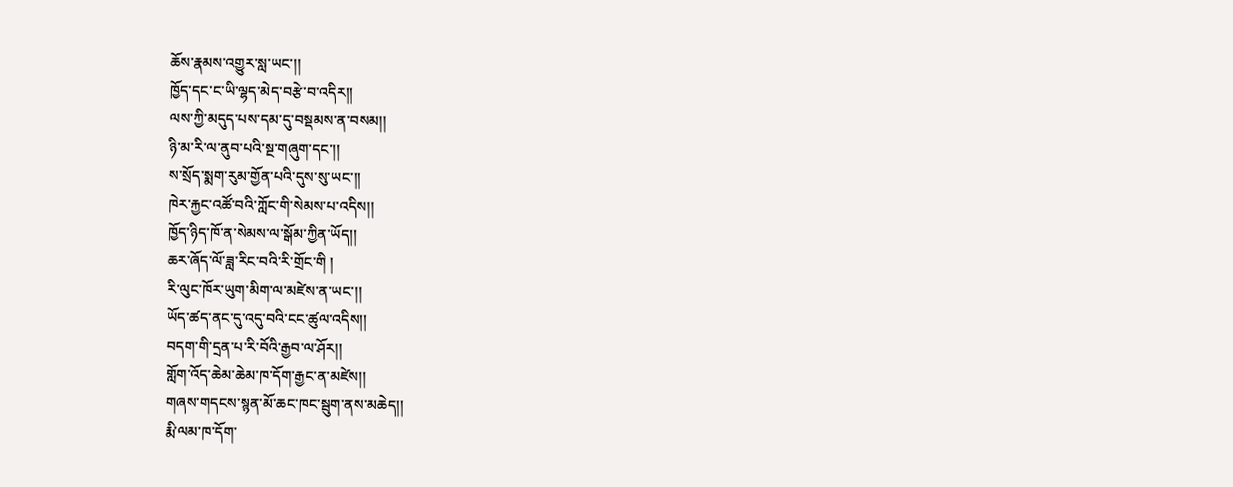ཆོས་རྣམས་འགྱུར་སླ་ཡང་།།
ཁྱོད་དང་ང་ཡི་ལྷད་མེད་བརྩེ་བ་འདིར།།
ལས་ཀྱི་མདུད་པས་དམ་དུ་བསྡམས་ན་བསམ།།
ཉི་མ་རི་ལ་ནུབ་པའི་སྔ་གཞུག་དང་།།
ས་སྲོད་སྨག་རུམ་གྱོན་པའི་དུས་སུ་ཡང་།།
ཁེར་རྐྱང་འཚོ་བའི་ཀློང་གི་སེམས་པ་འདིས།།
ཁྱོད་ཉིད་ཁོ་ན་སེམས་ལ་སྒོམ་ཀྱིན་ཡོད།།
ཆར་ཞོད་ལོ་ཟླ་རིང་བའི་རི་གྲོང་གི །
རི་ལུང་ཁོར་ཡུག་མིག་ལ་མཛེས་ན་ཡང་།།
ཡོད་ཚད་ནང་དུ་འདུ་བའི་ངང་ཚུལ་འདིས།།
བདག་གི་དྲན་པ་རི་བོའི་རྒྱབ་ལ་ཤོར།།
གློག་འོད་ཆེམ་ཆེམ་ཁ་དོག་རྒྱང་ན་མཛེས།།
གཞས་གདངས་སྙན་མོ་ཆང་ཁང་སྦུག་ནས་མཆེད།།
རྨི་ལམ་ཁ་དོག་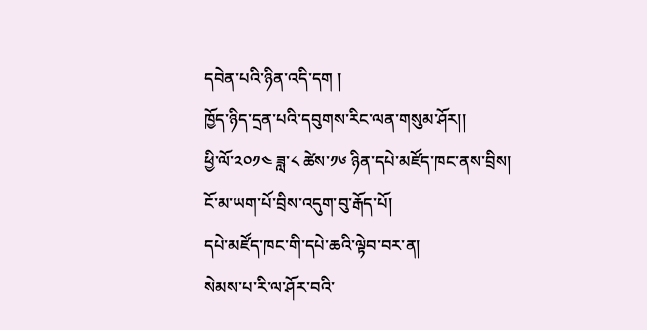དབེན་པའི་ཉིན་འདི་དག །
ཁྱོད་ཉིད་དྲན་པའི་དབུགས་རིང་ལན་གསུམ་ཤོར།།
ཕྱི་ལོ་༢༠༡༤ ཟླ་༨ ཚེས་༡༦ ཉིན་དཔེ་མཛོད་ཁང་ནས་བྲིས།
ངོ་མ་ཡག་པོ་བྲིས་འདུག་བུ་རྒོད་པོ།
དཔེ་མཛོད་ཁང་གི་དཔེ་ཆའི་ལྟེབ་བར་ན།
སེམས་པ་རི་ལ་ཤོར་བའི་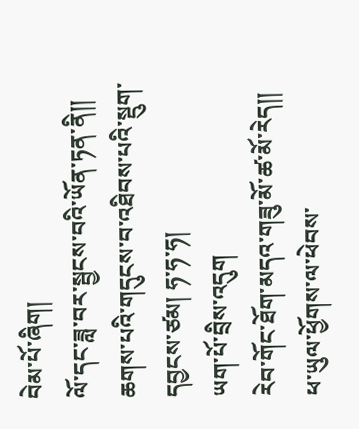བེམ་པོ་ཞིག།
ལོ་དང་ཟླ་བར་སྦྱངས་བའི་ཡོན་ཏན་ནི།།
ཆགས་པའི་གདུངས་བ་འཐིབས་པའི་སྡུག་དབྱངས་ཙམ། ཧ་ཧ་ཧ།
ཡག་པོ་བྲིས་འདུག
རེབ་གོང་ཐོག་མདའ་གཟུ་མོ་ཚ་མོ་རེད།།
ཕ་ཡུལ་ཕྱོགས་ལ་ཕེབས་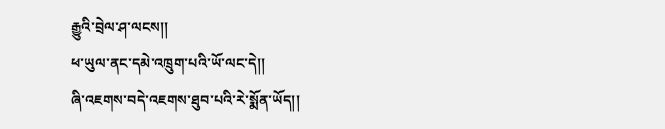རྒྱུའི་བྲེལ་ཤ་ལངས།།
ཕ་ཡུལ་ནང་དམེ་འཁྲུག་པའི་ཡོ་ལང་དེ།།
ཞི་འཇགས་བདེ་འཇགས་ཐུབ་པའི་རེ་སྨོན་ཡོད།།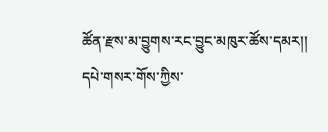ཚོན་རྫས་མ་བྱུགས་རང་བྱུང་མཁུར་ཚོས་དམར།།
དཔེ་གསར་གོས་ཀྱིས་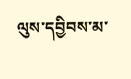ལུས་དབྱིབས་མ་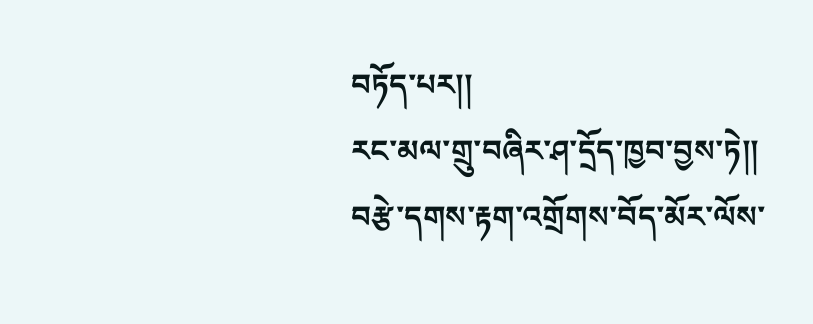བཏོད་པར།།
རང་མལ་གྲུ་བཞིར་ཤ་དྲོད་ཁྱབ་བྱས་ཏེ།།
བརྩེ་དགས་རྟག་འགྲོགས་བོད་མོར་ལོས་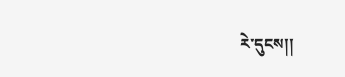རེ་དུངས།།